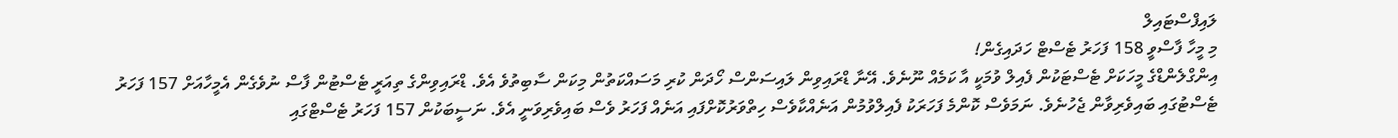ލައިފްސްޓައިލް
މި މީހާ ފާސްވީ 158 ފަހަރު ޓެސްޓް ހަދައިގެން!
އިންގްލެންޑްގެ މީހަކަށް ޓެސްޓަކުން ފެއިލް ވުމަކީ އާ ކަމެއް ނޫނެވެ. އޭނާ ޑްރައިވިން ލައިސަންސް ހޯދަން ކުރި މަސައްކަތުން މިކަން ސާބިތުވެ އެވެ. ޑްރައިވިންގެ ތިއަރީ ޓެސްޓުން ފާސް ނުވެގެން އެމީހާއަށް 157 ފަހަރު ޓެސްޓުގައި ބައިވެރިވާން ޖެހުނެވެ. ނަމަވެސް ކޮންމެ ފަހަރަކު ފެއިލްވުމުން އަނެއްކާވެސް ހިތްވަރުކޮށްފައި އަނެއް ފަހަރު ވެސް ބައިވެރިވަނީ އެވެ. ނަސީބަކުން 157 ފަހަރު ޓެސްޓްގައި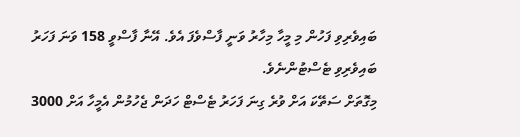ބައިވެރިވި ފަހުން މި މީހާ މިހާރު ވަނީ ފާސްވެފަ އެވެ. އޭނާ ފާސްވީ 158 ވަނަ ފަހަރު ބައިވެރިވި ޓެސްޓުންނެވެ.
މިގޮތަށް ސަތޭކަ އަށް ވުރެ ގިނަ ފަހަރު ޓެސްޓް ހަދަން ޖެހުމުން އެމީހާ އަށް 3000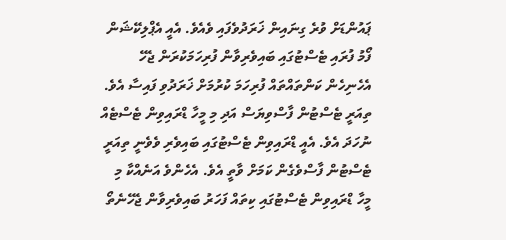ޕައުންޑަށް ވުރެ ގިނައިން ޚަރަދުވެފައި ވެއެވެ. އެއީ އެޕްލިކޭޝަން ފޯމު ފުރައި ޓެސްޓުގައި ބައިވެރިވާން ފުރިހަމަކުރަން ޖެހޭ އެހެނިހެން ކަންތައްތައް ފުރިހަމަ ކުރުމަށް ޚަރަދުވި ފައިސާ އެވެ.
ތިއަރީ ޓެސްޓުން ފާސްވިޔަސް އަދި މި މީހާ ޑްރައިވިން ޓެސްޓެއް ނުހަދަ އެވެ. އެއީ ޑްރައިވިން ޓެސްޓުގައި ބައިވެރި ވެވެނީ ތިއަރީ ޓެސްޓުން ފާސްވެގެން ކަމަށް ވާތީ އެވެ. އެހެންވެ އަނެއްކާ މި މީހާ ޑްރައިވިން ޓެސްޓުގައި ކިތައް ފަހަރު ބައިވެރިވާން ޖެހޭނެތޯ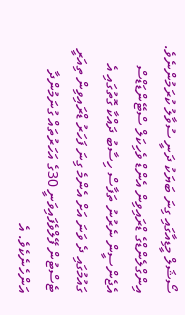ސޯޝަލް މީޑިއާގައި ގިނަ ބަޔަކު ދަނީ ސުވާލު ކުރަމުންނެވެ.
އިންގްލެންޑްގެ ޑްރައިވިން އެންޑް ވެހިކަލް ސްޓޭންޑަޑްސް އެޖެންސީން ނެރުނު ތަފާސް ހިސާބު ދައްކާ ގޮތުގައި އެ ގައުމުގައި ދެ ވަނަ އަށް އެންމެ ގިނަ ފަހަރު ޑްރައިވިން ތިއަރީ ޓެސްޓުން ފޭލްވެފައިވަނީ 30ގެ އަހަރުތައް ގުނަމުންދާ އަންހެނެކެވެ. އެ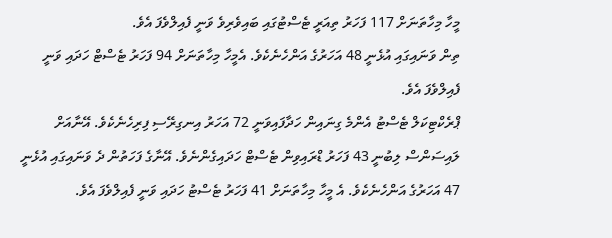މީހާ މިހާތަނަށް 117 ފަހަރު ތިއަރީ ޓެސްޓުގައި ބައިވެރިވެ ވަނީ ފެއިލްވެފަ އެވެ.
ތިން ވަނައިގައި އުޅެނީ 48 އަހަރުގެ އަންހެނެކެވެ. އެމީހާ މިހާތަނަށް 94 ފަހަރު ޓެސްޓް ހަދައި ވަނީ ފެއިލްވެފަ އެވެ.
ޕްރެކްޓިކަލް ޓެސްޓު އެންމެ ގިނައިން ހަދާފައިވަނީ 72 އަހަރު އިނގިރޭސި ފިރިހެނެކެވެ. އޭނާއަށް ލައިސަންސް ލިބުނީ 43 ފަހަރު ޑްރައިވިން ޓެސްޓް ހަދައިގެންނެވެ. އޭނާގެ ފަހަތުން ދެ ވަނައިގައި އުޅެނީ 47 އަހަރުގެ އަންހެނެކެވެ. އެ މީހާ މިހާތަނަށް 41 ފަހަރު ޓެސްޓު ހަދައި ވަނީ ފެއިލްވެފަ އެވެ.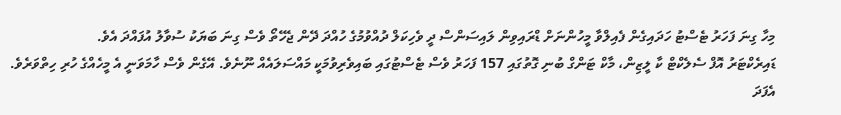މިހާ ގިނަ ފަހަރު ޓެސްޓު ހަދައިގެން ފެއިލްވާ މީހުންނަށް ޑްރައިވިން ލައިސަންސް ދީ ވެހިކަލް ދުއްވުމުގެ ހުއްދަ ދޭން ޖެހޭތޯ ވެސް ގިނަ ބަޔަކު ސުވާލު އުފައްދަ އެވެ.
ޑައިރެކްޓަރު އޮފް ސެލެކްޓް ކާ ލީޒިން، މާކް ޓަންގް ބުނި ގޮތުގައި 157 ފަހަރު ވެސް ޓެސްޓުގައި ބައިވެރިވުމަކީ މައްސަލައެއް ނޫނެވެ. އޭގެން ވެސް ހާމަވަނީ އެ މީހެއްގެ ހުރި ހިތްވަރެވެ. އެފަދަ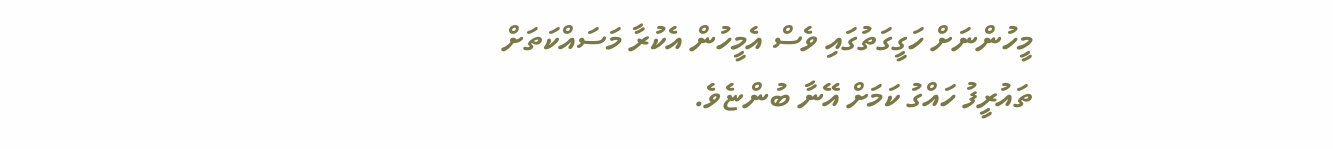މީހުންނަށް ހަގީގަތުގައި ވެސް އެމީހުން އެކުރާ މަސައްކަތަށް ތައުރީފު ހައްގު ކަމަށް އޭނާ ބުންޏެވެ.